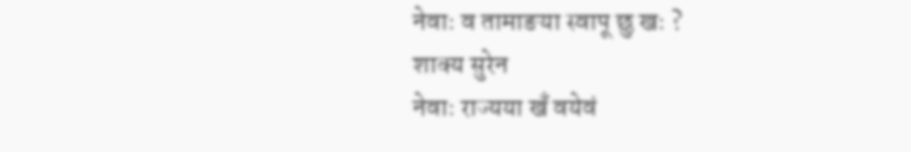नेवाः व तामाङया स्वापू छु खः ?
शाक्य सुरेन
नेवाः राज्यया खँ वयेवं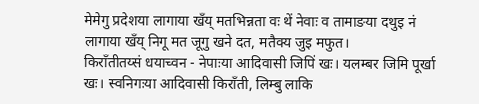मेमेगु प्रदेशया लागाया खँय् मतभिन्नता वः थें नेवाः व तामाङया दथुइ नं लागाया खँय् निगू मत जूगु खने दत, मतैक्य जुइ मफुत।
किराँतीतय्सं धयाच्वन - नेपाःया आदिवासी जिपिं खः। यलम्बर जिमि पूर्खा खः। स्वनिगःया आदिवासी किराँती, लिम्बु लाकि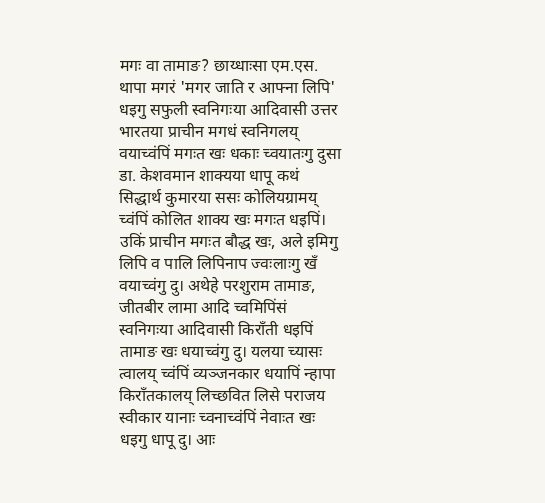मगः वा तामाङ? छाय्धाःसा एम.एस. थापा मगरं 'मगर जाति र आफ्ना लिपि' धइगु सफुली स्वनिगःया आदिवासी उत्तर भारतया प्राचीन मगधं स्वनिगलय् वयाच्वंपिं मगःत खः धकाः च्वयातःगु दुसा डा. केशवमान शाक्यया धापू कथं सिद्धार्थ कुमारया ससः कोलियग्रामय् च्वंपिं कोलित शाक्य खः मगःत धइपिं। उकिं प्राचीन मगःत बौद्ध खः, अले इमिगु लिपि व पालि लिपिनाप ज्वःलाःगु खँ वयाच्वंगु दु। अथेहे परशुराम तामाङ, जीतबीर लामा आदि च्वमिपिंसं स्वनिगःया आदिवासी किराँती धइपिं तामाङ खः धयाच्वंगु दु। यलया च्यासः त्वालय् च्वंपिं व्यञ्जनकार धयापिं न्हापा किराँतकालय् लिच्छवित लिसे पराजय स्वीकार यानाः च्वनाच्वंपिं नेवाःत खः धइगु धापू दु। आः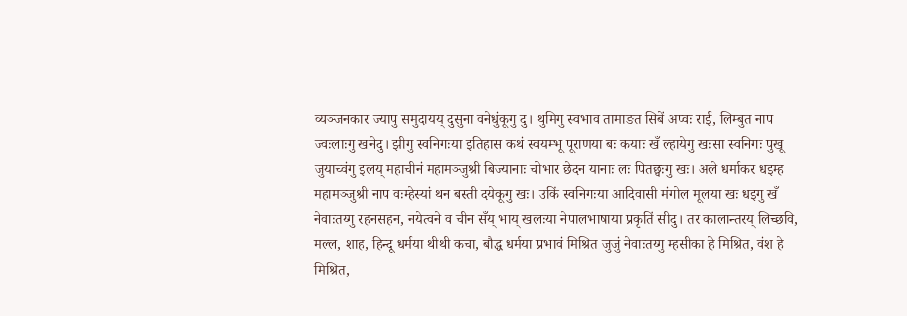व्यञ्जनकार ज्यापु समुदायय् दुसुना वनेधुंकूगु दु। थुमिगु स्वभाव तामाङत सिबें अप्वः राई, लिम्बुत नाप ज्वःलाःगु खनेदु। झीगु स्वनिगःया इतिहास कथं स्वयम्भू पूराणया बः कयाः खँ ल्हायेगु खःसा स्वनिगः पुखू जुयाच्वंगु इलय् महाचीनं महामञ्जुश्री बिज्यानाः चोभार छेदन यानाः लः पितछ्वःगु खः। अले धर्माकर धइम्ह महामञ्जुश्री नाप वःम्हेस्यां थन बस्ती दयेकूगु खः। उकिं स्वनिगःया आदिवासी मंगोल मूलया खः धइगु खँ नेवाःतय्गु रहनसहन, नयेत्वने व चीन सँय् भाय् खलःया नेपालभाषाया प्रकृतिं सीदु। तर कालान्तरय् लिच्छवि, मल्ल, शाह, हिन्दू धर्मया थीथी कचा, बौद्ध धर्मया प्रभावं मिश्रित जुजुं नेवाःतय्गु म्हसीका हे मिश्रित, वंश हे मिश्रित,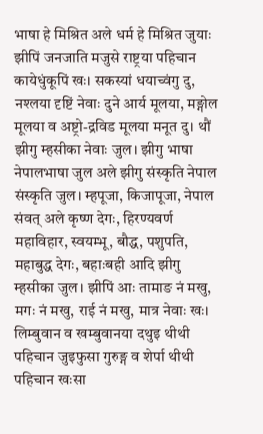भाषा हे मिश्रित अले धर्म हे मिश्रित जुयाः झीपिं जनजाति मजुसे राष्ट्रया पहिचान कायेधुंकूपिं खः। सकस्यां धयाच्वंगु दु, नश्लया दृष्टिं नेवाः दुने आर्य मूलया, मङ्गोल मूलया व अष्ट्रो-द्रविड मूलया मनूत दु। थौं झीगु म्हसीका नेवाः जुल। झीगु भाषा नेपालभाषा जुल अले झीगु संस्कृति नेपाल संस्कृति जुल। म्हपूजा, किजापूजा, नेपाल संवत् अले कृष्ण देगः, हिरण्यवर्ण महाविहार, स्वयम्भू, बौद्ध, पशुपति, महाबुद्ध देगः, बहाःबही आदि झीगु म्हसीका जुल। झीपिं आः तामाङ नं मखु, मगः नं मखु, राई नं मखु, मात्र नेवाः खः। लिम्बुवान व खम्बुवानया दथुइ थीथी पहिचान जुइफुसा गुरुङ्ग व शेर्पा थीथी पहिचान खःसा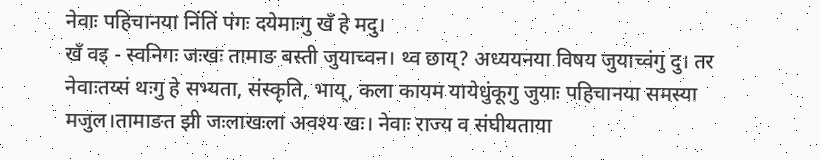नेवाः पहिचानया निंतिं पंगः दयेमाःगु खँ हे मदु।
खँ वइ - स्वनिगः जःखः तामाङ बस्ती जुयाच्वन। थ्व छाय्? अध्ययनया विषय जुयाच्वंगु दु। तर नेवाःतय्सं थःगु हे सभ्यता, संस्कृति, भाय्, कला कायम यायेधुंकूगु जुयाः पहिचानया समस्या मजुल।तामाङत झी जःलाखःला अवश्य खः। नेवाः राज्य व संघीयताया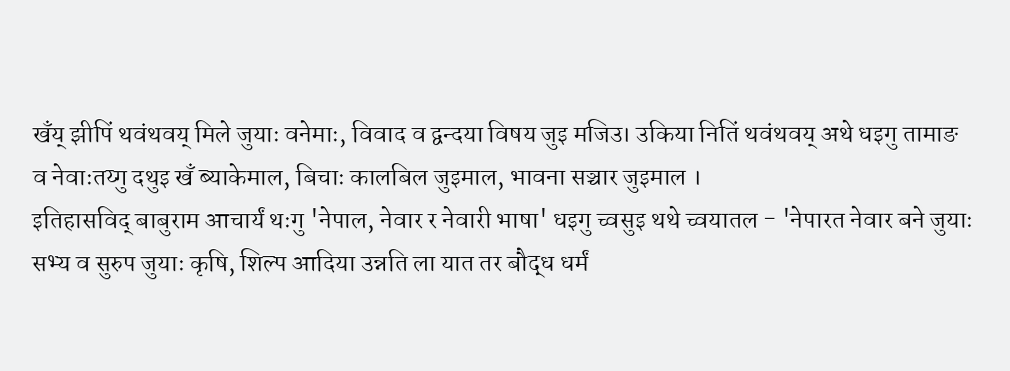खँय् झीपिं थवंथवय् मिले जुयाः वनेमाः, विवाद व द्वन्दया विषय जुइ मजिउ। उकिया नितिं थवंथवय् अथे धइगु तामाङ व नेवाःतय्गु दथुइ खँ ब्याकेमाल, बिचाः कालबिल जुइमाल, भावना सञ्चार जुइमाल ।
इतिहासविद् बाबुराम आचार्यं थःगु 'नेपाल, नेवार र नेवारी भाषा' धइगु च्वसुइ थथे च्वयातल - 'नेपारत नेवार बने जुयाः सभ्य व सुरुप जुयाः कृषि, शिल्प आदिया उन्नति ला यात तर बौद्ध धर्मं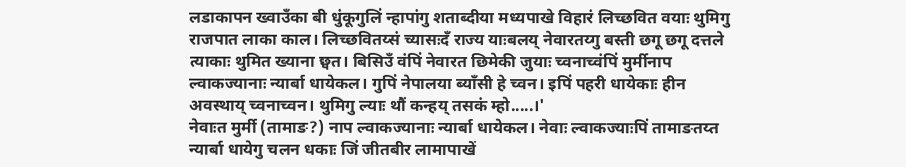लडाकापन ख्वाउँका बी धुंकूगुलिं न्हापांगु शताब्दीया मध्यपाखे विहारं लिच्छवित वयाः थुमिगु राजपात लाका काल। लिच्छवितय्सं च्यासःदँ राज्य याःबलय् नेवारतय्गु बस्ती छगू छगू दत्तले त्याकाः थुमित ख्याना छ्वत। बिसिउँ वंपिं नेवारत छिमेकी जुयाः च्वनाच्वंपिं मुर्मीनाप ल्वाकज्यानाः न्यार्बा धायेकल। गुपिं नेपालया ब्याँसी हे च्वन। इपिं पहरी धायेकाः हीन अवस्थाय् च्वनाच्वन। थुमिगु ल्याः थौं कन्हय् तसकं म्हो.....।'
नेवाःत मुर्मी (तामाङ?) नाप ल्वाकज्यानाः न्यार्बा धायेकल। नेवाः ल्वाकज्याःपिं तामाङतय्त न्यार्बा धायेगु चलन धकाः जिं जीतबीर लामापाखें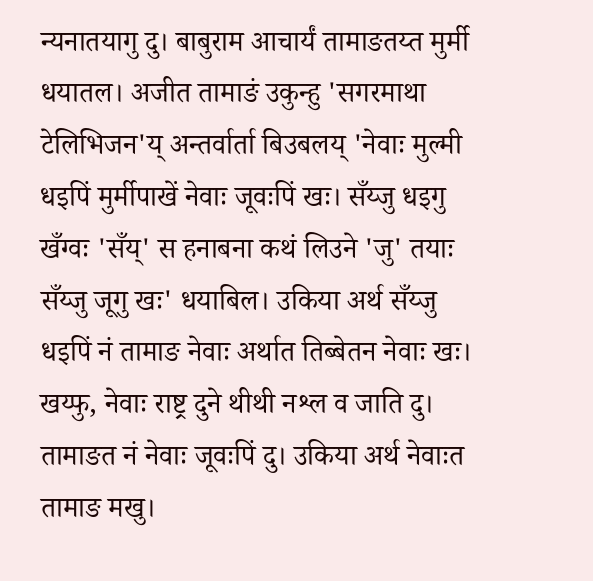न्यनातयागु दु। बाबुराम आचार्यं तामाङतय्त मुर्मी धयातल। अजीत तामाङं उकुन्हु 'सगरमाथा टेलिभिजन'य् अन्तर्वार्ता बिउबलय् 'नेवाः मुल्मी धइपिं मुर्मीपाखें नेवाः जूवःपिं खः। सँय्जु धइगु खँग्वः 'सँय्' स हनाबना कथं लिउने 'जु' तयाः सँय्जु जूगु खः' धयाबिल। उकिया अर्थ सँय्जु धइपिं नं तामाङ नेवाः अर्थात तिब्बेतन नेवाः खः। खय्फु, नेवाः राष्ट्र दुने थीथी नश्ल व जाति दु। तामाङत नं नेवाः जूवःपिं दु। उकिया अर्थ नेवाःत तामाङ मखु।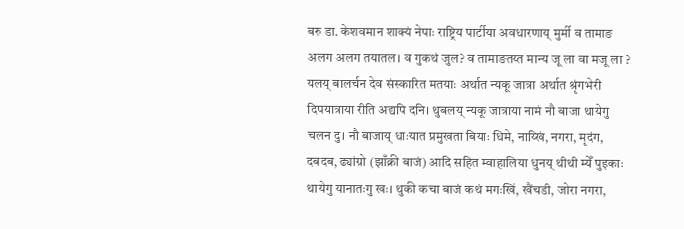बरु डा. केशवमान शाक्यं नेपाः राष्ट्रिय पार्टीया अवधारणाय् मुर्मी व तामाङ अलग अलग तयातल। व गुकथं जुल? व तामाङतय्त मान्य जू ला वा मजू ला ?
यलय् बालर्चन देव संस्कारित मतयाः अर्थात न्यकू जात्रा अर्थात श्रृंगभेरी दिपयात्राया रीति अद्यपि दनि। थुबलय् न्यकू जात्राया नामं नौ बाजा थायेगु चलन दु। नौ बाजाय् धाःयात प्रमुखता बियाः धिमे, नाय्खिं, नगरा, मृदंग, दबदब, ढ्यांग्रो (झाँक्री बाजं) आदि सहित म्वाहालिया धुनय् थीथी म्येँ पुइकाः थायेगु यानातःगु खः। थुकी कचा बाजं कथं मगःखिं, खैंचडी, जोरा नगरा,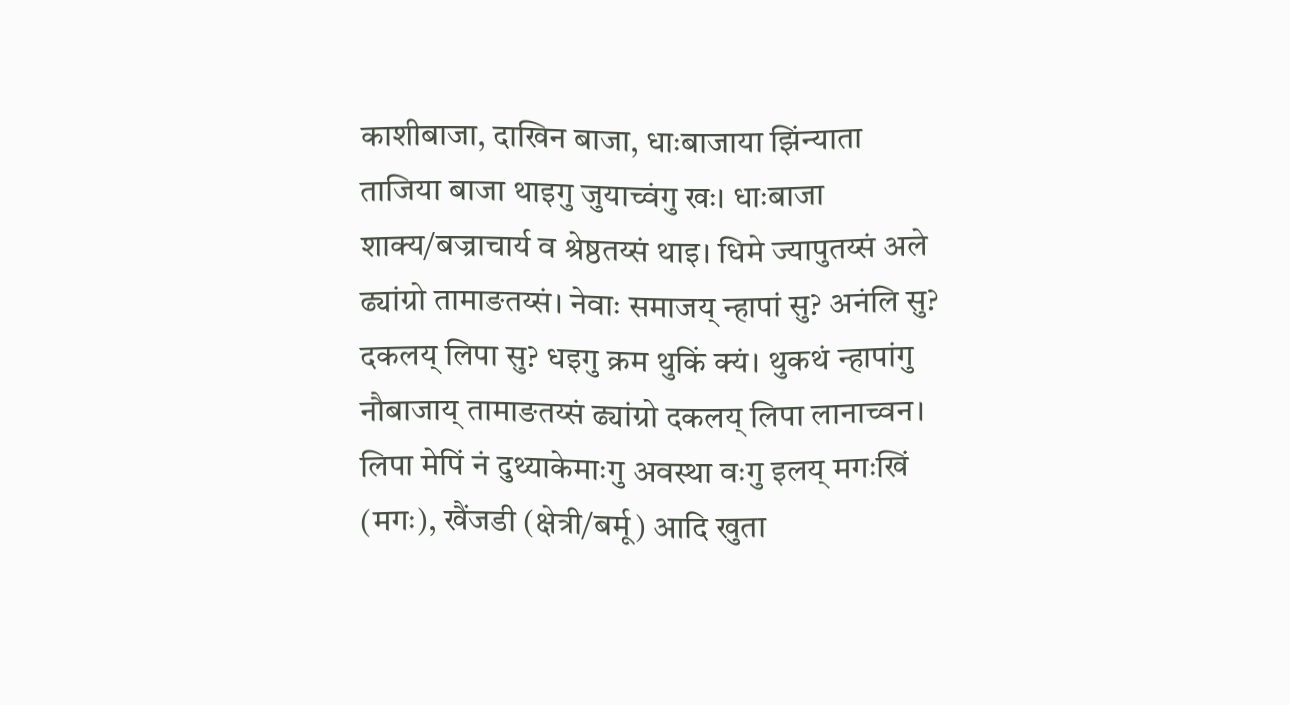काशीबाजा, दाखिन बाजा, धाःबाजाया झिंन्याता ताजिया बाजा थाइगु जुयाच्वंगु खः। धाःबाजा शाक्य/बज्राचार्य व श्रेष्ठतय्सं थाइ। धिमे ज्यापुतय्सं अले ढ्यांग्रो तामाङतय्सं। नेवाः समाजय् न्हापां सु? अनंलि सु? दकलय् लिपा सु? धइगु क्रम थुकिं क्यं। थुकथं न्हापांगु नौबाजाय् तामाङतय्सं ढ्यांग्रो दकलय् लिपा लानाच्वन। लिपा मेपिं नं दुथ्याकेमाःगु अवस्था वःगु इलय् मगःखिं (मगः), खैंजडी (क्षेत्री/बर्मू) आदि खुता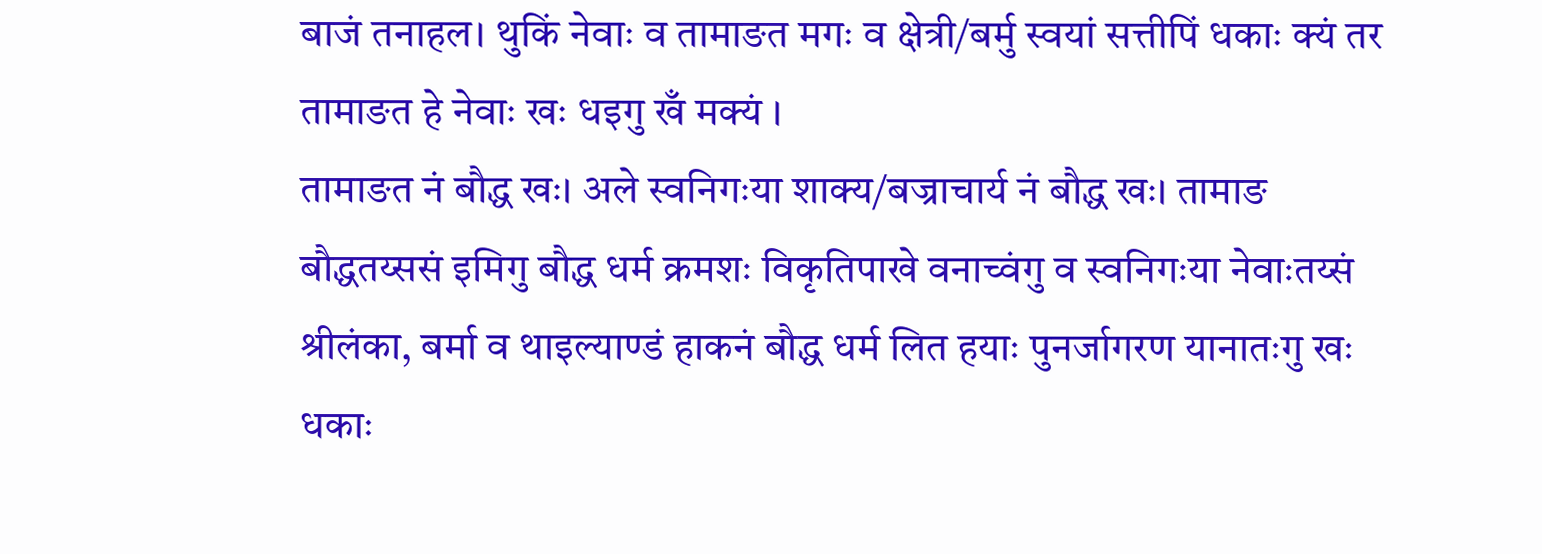बाजं तनाहल। थुकिं नेवाः व तामाङत मगः व क्षेत्री/बर्मु स्वयां सत्तीपिं धकाः क्यं तर तामाङत हे नेवाः खः धइगु खँ मक्यं ।
तामाङत नं बौद्ध खः। अले स्वनिगःया शाक्य/बज्राचार्य नं बौद्ध खः। तामाङ बौद्धतय्ससं इमिगु बौद्ध धर्म क्रमशः विकृतिपाखे वनाच्वंगु व स्वनिगःया नेवाःतय्सं श्रीलंका, बर्मा व थाइल्याण्डं हाकनं बौद्ध धर्म लित हयाः पुनर्जागरण यानातःगु खः धकाः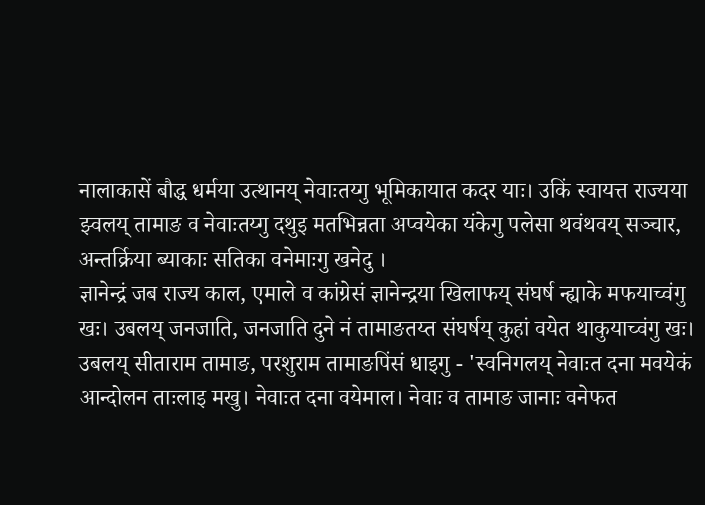नालाकासें बौद्ध धर्मया उत्थानय् नेवाःतय्गु भूमिकायात कदर याः। उकिं स्वायत्त राज्यया झ्वलय् तामाङ व नेवाःतय्गु दथुइ मतभिन्नता अप्वयेका यंकेगु पलेसा थवंथवय् सञ्चार, अन्तर्क्रिया ब्याकाः सतिका वनेमाःगु खनेदु ।
ज्ञानेन्द्रं जब राज्य काल, एमाले व कांग्रेसं ज्ञानेन्द्रया खिलाफय् संघर्ष न्ह्याके मफयाच्वंगु खः। उबलय् जनजाति, जनजाति दुने नं तामाङतय्त संघर्षय् कुहां वयेत थाकुयाच्वंगु खः। उबलय् सीताराम तामाङ, परशुराम तामाङपिंसं धाइगु - 'स्वनिगलय् नेवाःत दना मवयेकं आन्दोलन ताःलाइ मखु। नेवाःत दना वयेमाल। नेवाः व तामाङ जानाः वनेफत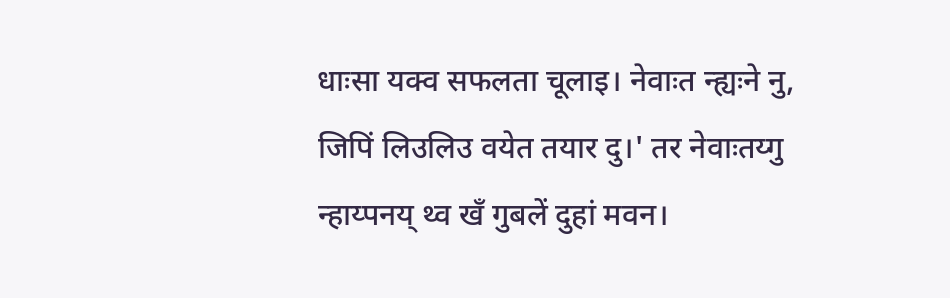धाःसा यक्व सफलता चूलाइ। नेवाःत न्ह्यःने नु, जिपिं लिउलिउ वयेत तयार दु।' तर नेवाःतय्गु न्हाय्पनय् थ्व खँ गुबलें दुहां मवन।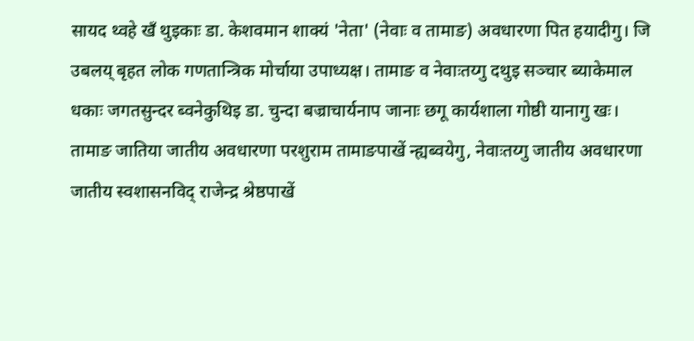सायद थ्वहे खँ थुइकाः डा. केशवमान शाक्यं 'नेता' (नेवाः व तामाङ) अवधारणा पित हयादीगु। जि उबलय् बृहत लोक गणतान्त्रिक मोर्चाया उपाध्यक्ष। तामाङ व नेवाःतय्गु दथुइ सञ्चार ब्याकेमाल धकाः जगतसुन्दर ब्वनेकुथिइ डा. चुन्दा बज्राचार्यनाप जानाः छगू कार्यशाला गोष्ठी यानागु खः। तामाङ जातिया जातीय अवधारणा परशुराम तामाङपाखें न्ह्यब्वयेगु, नेवाःतय्गु जातीय अवधारणा जातीय स्वशासनविद् राजेन्द्र श्रेष्ठपाखें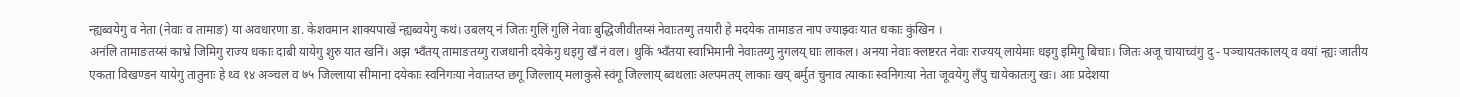न्ह्यब्वयेगु व नेता (नेवाः व तामाङ) या अवधारणा डा. केशवमान शाक्यपाखें न्ह्यब्वयेगु कथं। उबलय् नं जितः गुलिं गुलिं नेवाः बुद्धिजीवीतय्सं नेवाःतय्गु तयारी हे मदयेक तामाङत नाप ज्याझ्वः यात धकाः कुंखिन ।
अनंलि तामाङतय्सं काभ्रे जिमिगु राज्य धकाः दाबी यायेगु शुरु यात खनिं। अझ भ्वँतय् तामाङतय्गु राजधानी दयेकेगु धइगु खँ नं वल। थुकिं भ्वँतया स्वाभिमानी नेवाःतय्गु नुगलय् घाः लाकल। अनया नेवाः क्लष्टरत नेवाः राज्यय् लायेमाः धइगु इमिगु बिचाः। जितः अजू चायाच्वंगु दु - पञ्चायतकालय् व वयां न्ह्यः जातीय एकता विखण्डन यायेगु तातुनाः हे थ्व १४ अञ्चल व ७५ जिल्लाया सीमाना दयेकाः स्वनिगःया नेवाःतय्त छगू जिल्लाय् मलाकुसे स्वंगू जिल्लाय् ब्वथलाः अल्पमतय् लाकाः खय् बर्मुत चुनाव त्याकाः स्वनिगःया नेता जूवयेगु लँपु चायेकातःगु खः। आः प्रदेशया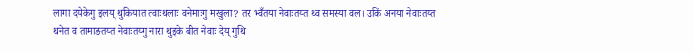लागा दयेकेगु इलय् थुकियात त्वाःथलाः वनेमाःगु मखुला? तर भ्वँतया नेवाःतय्त थ्व समस्या वल। उकिं अनया नेवाःतय्त थनेत व तामाङतय्त नेवाःतय्गु नारा थुइके बीत नेवाः देय् गुथि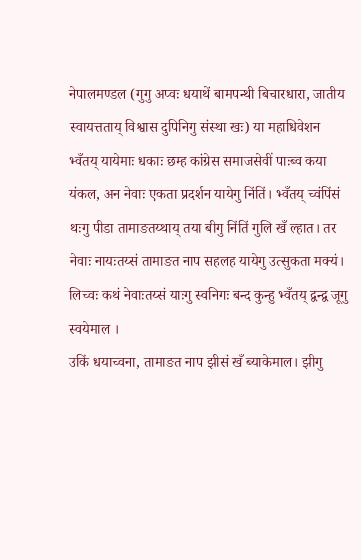नेपालमण्डल (गुगु अप्वः धयाथें बामपन्थी बिचारधारा, जातीय स्वायत्तताय् विश्वास दुपिनिगु संस्था खः) या महाधिवेशन भ्वँतय् यायेमाः धकाः छम्ह कांग्रेस समाजसेवीं पाःब्व कया यंकल, अन नेवाः एकता प्रदर्शन यायेगु निंतिं। भ्वँतय् च्वंपिंसं थःगु पीडा तामाङतय्थाय् तया बीगु निंतिं गुलि खँ ल्हात। तर नेवाः नायःतय्सं तामाङत नाप सहलह यायेगु उत्सुकता मक्यं। लिच्वः कथं नेवाःतय्सं याःगु स्वनिगः बन्द कुन्हु भ्वँतय् द्वन्द्व जूगु स्वयेमाल ।
उकिं धयाच्वना, तामाङत नाप झीसं खँ ब्याकेमाल। झीगु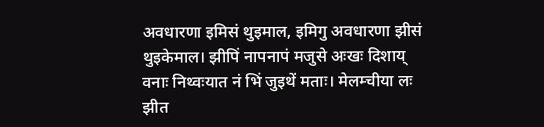अवधारणा इमिसं थुइमाल, इमिगु अवधारणा झीसं थुइकेमाल। झीपिं नापनापं मजुसे अःखः दिशाय् वनाः निथ्वःयात नं भिं जुइथें मताः। मेलम्चीया लः झीत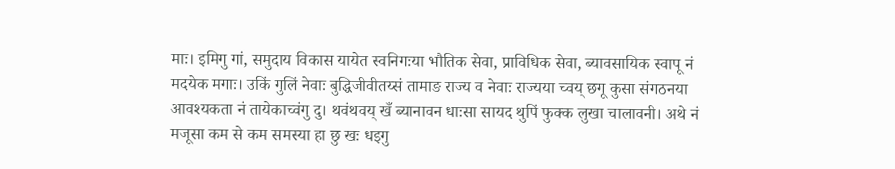माः। इमिगु गां, समुदाय विकास यायेत स्वनिगःया भौतिक सेवा, प्राविधिक सेवा, ब्यावसायिक स्वापू नं मदयेक मगाः। उकिं गुलिं नेवाः बुद्धिजीवीतय्सं तामाङ राज्य व नेवाः राज्यया च्वय् छगू कुसा संगठनया आवश्यकता नं तायेकाच्वंगु दु। थवंथवय् खँ ब्यानावन धाःसा सायद थुपिं फुक्क लुखा चालावनी। अथे नं मजूसा कम से कम समस्या हा छु खः धइगु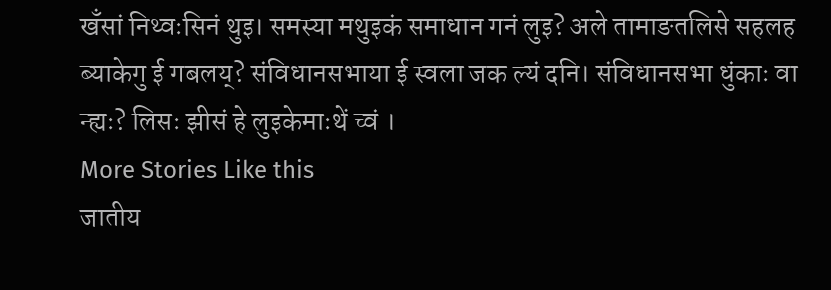खँसां निथ्वःसिनं थुइ। समस्या मथुइकं समाधान गनं लुइ? अले तामाङतलिसे सहलह ब्याकेगु ई गबलय्? संविधानसभाया ई स्वला जक ल्यं दनि। संविधानसभा धुंकाः वा न्ह्यः? लिसः झीसं हे लुइकेमाःथें च्वं ।
More Stories Like this
जातीय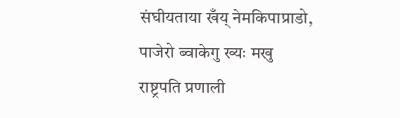संघीयताया खँय् नेमकिपाप्राडो, पाजेरो ब्वाकेगु ख्यः मखु
राष्ट्रपति प्रणाली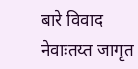बारे विवाद
नेवाःतय्त जागृत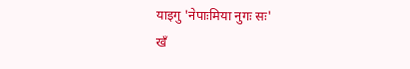याइगु 'नेपाःमिया नुगः सः'
खँ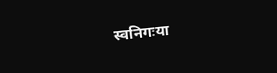स्वनिगःया